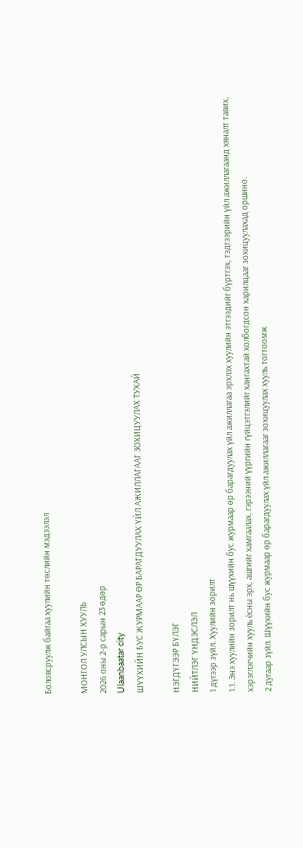Боловсруулж байгаа хуулийн төслийн мэдээлэл

МОНГОЛ УЛСЫН ХУУЛЬ
2026 оны 2-р сарын 23 өдөр
Ulaanbaatar city
ШҮҮХИЙН БУС ЖУРМААР ӨР БАРАГДУУЛАХ ҮЙЛ АЖИЛЛАГААГ ЗОХИЦУУЛАХ ТУХАЙ

НЭГДҮГЭЭР БҮЛЭГ
НИЙТЛЭГ ҮНДЭСЛЭЛ
1 дүгээр зүйл. Хуулийн зорилт
1.1. Энэ хуулийн зорилт нь шүүхийн бус журмаар өр барагдуулах үйл ажиллагаа эрхлэх хуулийн этгээдийг бүртгэх, тэдгээрийн үйл ажиллагаанд хяналт тавих, хэрэглэгчийн хууль ёсны эрх, ашгийг хамгаалах, гэрээний үүргийн гүйцэтгэлийг хангахтай холбогдсон харилцааг зохицуулахад оршино.
2 дугаар зүйл. Шүүхийн бус журмаар өр барагдуулах үйл ажиллагааг зохицуулах хууль тогтоомж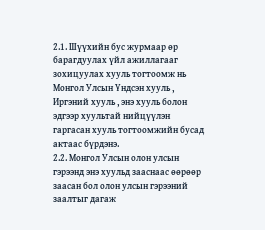2.1. Шүүхийн бус журмаар өр барагдуулах үйл ажиллагааг зохицуулах хууль тогтоомж нь Монгол Улсын Үндсэн хууль , Иргэний хууль , энэ хууль болон эдгээр хуультай нийцүүлэн гаргасан хууль тогтоомжийн бусад актаас бүрдэнэ.
2.2. Монгол Улсын олон улсын гэрээнд энэ хуульд зааснаас өөрөөр заасан бол олон улсын гэрээний заалтыг дагаж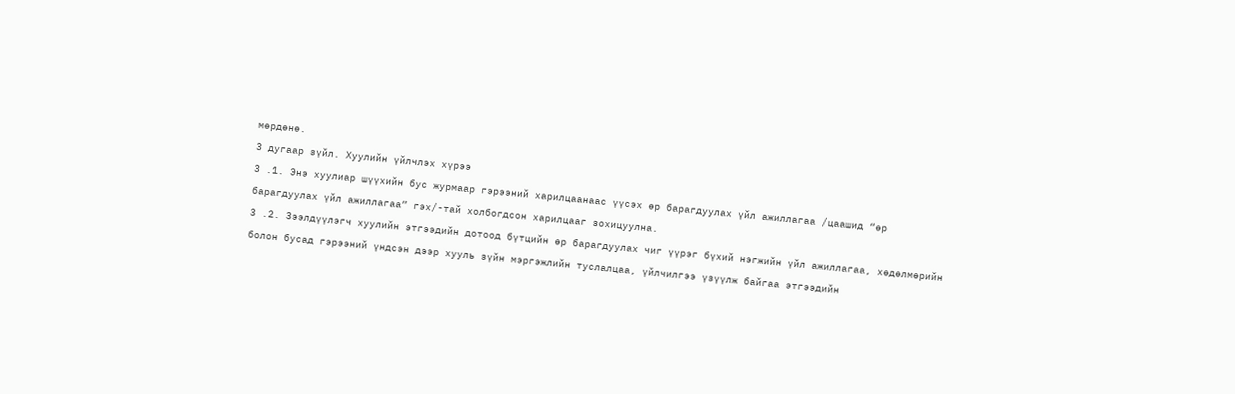мөрдөнө.
3 дугаар зүйл. Хуулийн үйлчлэх хүрээ
3 .1. Энэ хуулиар шүүхийн бус журмаар гэрээний харилцаанаас үүсэх өр барагдуулах үйл ажиллагаа /цаашид “өр барагдуулах үйл ажиллагаа” гэх/-тай холбогдсон харилцааг зохицуулна.
3 .2. Зээлдүүлэгч хуулийн этгээдийн дотоод бүтцийн өр барагдуулах чиг үүрэг бүхий нэгжийн үйл ажиллагаа, хөдөлмөрийн болон бусад гэрээний үндсэн дээр хууль зүйн мэргэжлийн туслалцаа, үйлчилгээ үзүүлж байгаа этгээдийн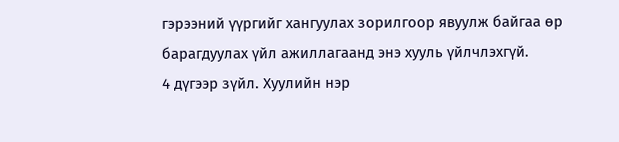гэрээний үүргийг хангуулах зорилгоор явуулж байгаа өр барагдуулах үйл ажиллагаанд энэ хууль үйлчлэхгүй.
4 дүгээр зүйл. Хуулийн нэр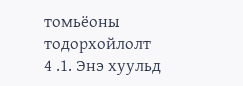томьёоны тодорхойлолт
4 .1. Энэ хуульд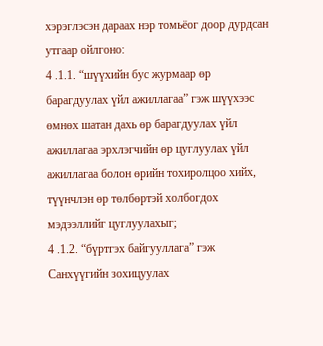хэрэглэсэн дараах нэр томьёог доор дурдсан утгаар ойлгоно:
4 .1.1. “шүүхийн бус журмаар өр барагдуулах үйл ажиллагаа” гэж шүүхээс өмнөх шатан дахь өр барагдуулах үйл ажиллагаа эрхлэгчийн өр цуглуулах үйл ажиллагаа болон өрийн тохиролцоо хийх, түүнчлэн өр төлбөртэй холбогдох мэдээллийг цуглуулахыг;
4 .1.2. “бүртгэх байгууллага” гэж Санхүүгийн зохицуулах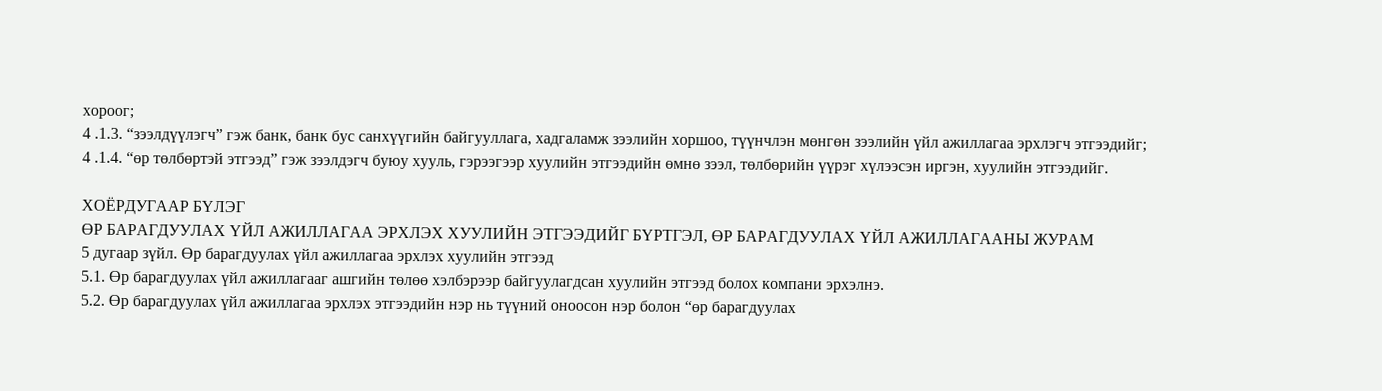хороог;
4 .1.3. “зээлдүүлэгч” гэж банк, банк бус санхүүгийн байгууллага, хадгаламж зээлийн хоршоо, түүнчлэн мөнгөн зээлийн үйл ажиллагаа эрхлэгч этгээдийг;
4 .1.4. “өр төлбөртэй этгээд” гэж зээлдэгч буюу хууль, гэрээгээр хуулийн этгээдийн өмнө зээл, төлбөрийн үүрэг хүлээсэн иргэн, хуулийн этгээдийг.

ХОЁРДУГААР БҮЛЭГ
ӨР БАРАГДУУЛАХ ҮЙЛ АЖИЛЛАГАА ЭРХЛЭХ ХУУЛИЙН ЭТГЭЭДИЙГ БҮРТГЭЛ, ӨР БАРАГДУУЛАХ ҮЙЛ АЖИЛЛАГААНЫ ЖУРАМ
5 дугаар зүйл. Өр барагдуулах үйл ажиллагаа эрхлэх хуулийн этгээд
5.1. Өр барагдуулах үйл ажиллагааг ашгийн төлөө хэлбэрээр байгуулагдсан хуулийн этгээд болох компани эрхэлнэ.
5.2. Өр барагдуулах үйл ажиллагаа эрхлэх этгээдийн нэр нь түүний оноосон нэр болон “өр барагдуулах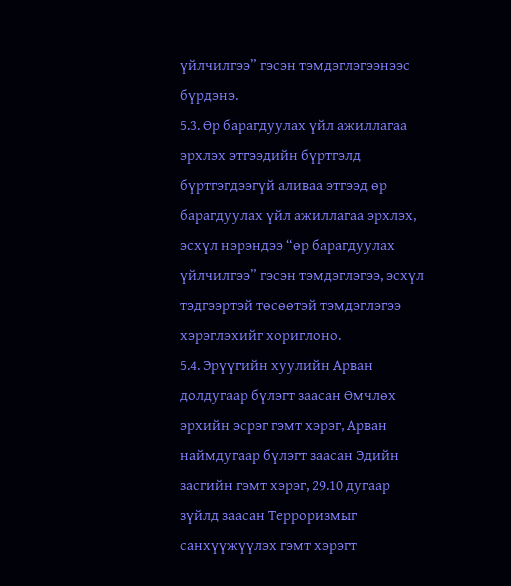үйлчилгээ” гэсэн тэмдэглэгээнээс бүрдэнэ.
5.3. Өр барагдуулах үйл ажиллагаа эрхлэх этгээдийн бүртгэлд бүртгэгдээгүй аливаа этгээд өр барагдуулах үйл ажиллагаа эрхлэх, эсхүл нэрэндээ “өр барагдуулах үйлчилгээ” гэсэн тэмдэглэгээ, эсхүл тэдгээртэй төсөөтэй тэмдэглэгээ хэрэглэхийг хориглоно.
5.4. Эрүүгийн хуулийн Арван долдугаар бүлэгт заасан Өмчлөх эрхийн эсрэг гэмт хэрэг, Арван наймдугаар бүлэгт заасан Эдийн засгийн гэмт хэрэг, 29.10 дугаар зүйлд заасан Терроризмыг санхүүжүүлэх гэмт хэрэгт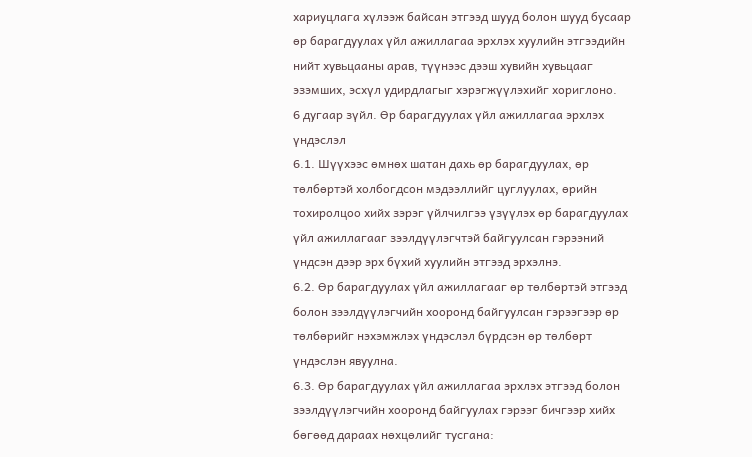хариуцлага хүлээж байсан этгээд шууд болон шууд бусаар өр барагдуулах үйл ажиллагаа эрхлэх хуулийн этгээдийн нийт хувьцааны арав, түүнээс дээш хувийн хувьцааг эзэмших, эсхүл удирдлагыг хэрэгжүүлэхийг хориглоно.
6 дугаар зүйл. Өр барагдуулах үйл ажиллагаа эрхлэх үндэслэл
6.1. Шүүхээс өмнөх шатан дахь өр барагдуулах, өр төлбөртэй холбогдсон мэдээллийг цуглуулах, өрийн тохиролцоо хийх зэрэг үйлчилгээ үзүүлэх өр барагдуулах үйл ажиллагааг зээлдүүлэгчтэй байгуулсан гэрээний үндсэн дээр эрх бүхий хуулийн этгээд эрхэлнэ.
6.2. Өр барагдуулах үйл ажиллагааг өр төлбөртэй этгээд болон зээлдүүлэгчийн хооронд байгуулсан гэрээгээр өр төлбөрийг нэхэмжлэх үндэслэл бүрдсэн өр төлбөрт үндэслэн явуулна.
6.3. Өр барагдуулах үйл ажиллагаа эрхлэх этгээд болон зээлдүүлэгчийн хооронд байгуулах гэрээг бичгээр хийх бөгөөд дараах нөхцөлийг тусгана: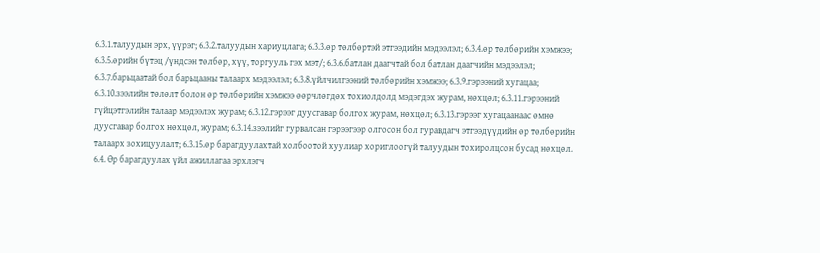6.3.1.талуудын эрх, үүрэг; 6.3.2.талуудын хариуцлага; 6.3.3.өр төлбөртэй этгээдийн мэдээлэл; 6.3.4.өр төлбөрийн хэмжээ; 6.3.5.өрийн бүтэц /үндсэн төлбөр, хүү, торгууль гэх мэт/; 6.3.6.батлан даагчтай бол батлан даагчийн мэдээлэл; 6.3.7.барьцаатай бол барьцааны талаарх мэдээлэл; 6.3.8.үйлчилгээний төлбөрийн хэмжээ; 6.3.9.гэрээний хугацаа; 6.3.10.зээлийн төлөлт болон өр төлбөрийн хэмжээ өөрчлөгдөх тохиолдолд мэдэгдэх журам, нөхцөл; 6.3.11.гэрээний гүйцэтгэлийн талаар мэдээлэх журам; 6.3.12.гэрээг дуусгавар болгох журам, нөхцөл; 6.3.13.гэрээг хугацаанаас өмнө дуусгавар болгох нөхцөл, журам; 6.3.14.зээлийг гурвалсан гэрээгээр олгосон бол гуравдагч этгээдүүдийн өр төлбөрийн талаарх зохицуулалт; 6.3.15.өр барагдуулахтай холбоотой хуулиар хориглоогүй талуудын тохиролцсон бусад нөхцөл.
6.4. Өр барагдуулах үйл ажиллагаа эрхлэгч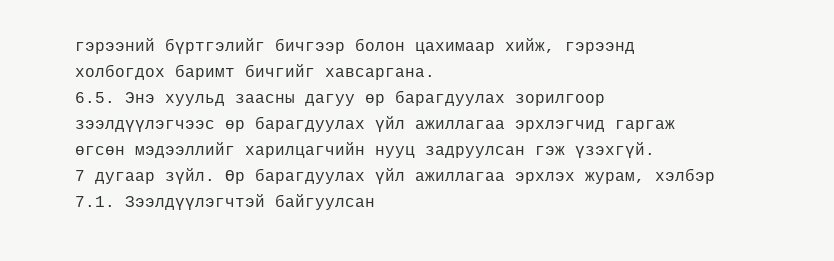гэрээний бүртгэлийг бичгээр болон цахимаар хийж, гэрээнд холбогдох баримт бичгийг хавсаргана.
6.5. Энэ хуульд заасны дагуу өр барагдуулах зорилгоор зээлдүүлэгчээс өр барагдуулах үйл ажиллагаа эрхлэгчид гаргаж өгсөн мэдээллийг харилцагчийн нууц задруулсан гэж үзэхгүй.
7 дугаар зүйл. Өр барагдуулах үйл ажиллагаа эрхлэх журам, хэлбэр
7.1. Зээлдүүлэгчтэй байгуулсан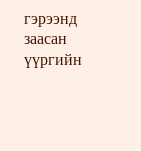гэрээнд заасан үүргийн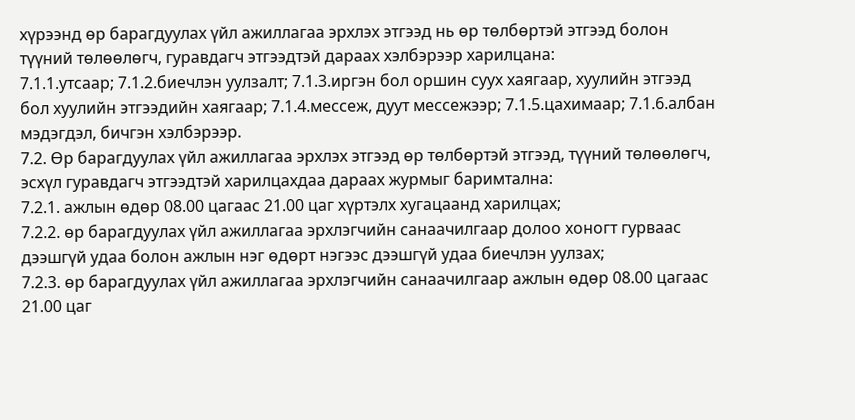хүрээнд өр барагдуулах үйл ажиллагаа эрхлэх этгээд нь өр төлбөртэй этгээд болон түүний төлөөлөгч, гуравдагч этгээдтэй дараах хэлбэрээр харилцана:
7.1.1.утсаар; 7.1.2.биечлэн уулзалт; 7.1.3.иргэн бол оршин суух хаягаар, хуулийн этгээд бол хуулийн этгээдийн хаягаар; 7.1.4.мессеж, дуут мессежээр; 7.1.5.цахимаар; 7.1.6.албан мэдэгдэл, бичгэн хэлбэрээр.
7.2. Өр барагдуулах үйл ажиллагаа эрхлэх этгээд өр төлбөртэй этгээд, түүний төлөөлөгч, эсхүл гуравдагч этгээдтэй харилцахдаа дараах журмыг баримтална:
7.2.1. ажлын өдөр 08.00 цагаас 21.00 цаг хүртэлх хугацаанд харилцах;
7.2.2. өр барагдуулах үйл ажиллагаа эрхлэгчийн санаачилгаар долоо хоногт гурваас дээшгүй удаа болон ажлын нэг өдөрт нэгээс дээшгүй удаа биечлэн уулзах;
7.2.3. өр барагдуулах үйл ажиллагаа эрхлэгчийн санаачилгаар ажлын өдөр 08.00 цагаас 21.00 цаг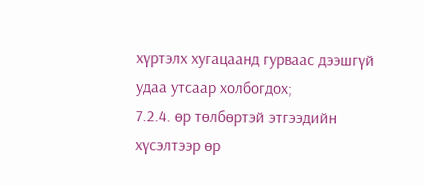хүртэлх хугацаанд гурваас дээшгүй удаа утсаар холбогдох;
7.2.4. өр төлбөртэй этгээдийн хүсэлтээр өр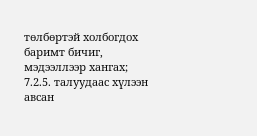төлбөртэй холбогдох баримт бичиг, мэдээллээр хангах;
7.2.5. талуудаас хүлээн авсан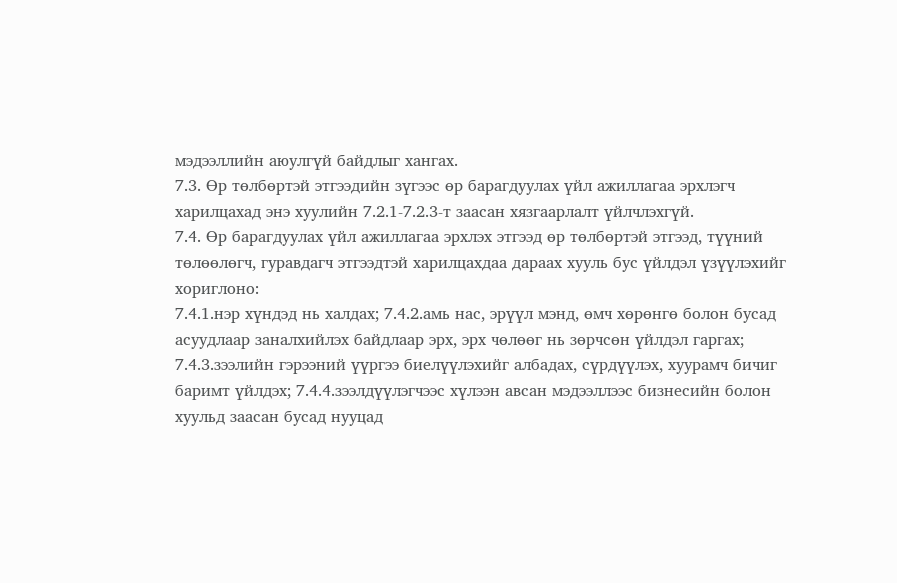мэдээллийн аюулгүй байдлыг хангах.
7.3. Өр төлбөртэй этгээдийн зүгээс өр барагдуулах үйл ажиллагаа эрхлэгч харилцахад энэ хуулийн 7.2.1-7.2.3-т заасан хязгаарлалт үйлчлэхгүй.
7.4. Өр барагдуулах үйл ажиллагаа эрхлэх этгээд өр төлбөртэй этгээд, түүний төлөөлөгч, гуравдагч этгээдтэй харилцахдаа дараах хууль бус үйлдэл үзүүлэхийг хориглоно:
7.4.1.нэр хүндэд нь халдах; 7.4.2.амь нас, эрүүл мэнд, өмч хөрөнгө болон бусад асуудлаар заналхийлэх байдлаар эрх, эрх чөлөөг нь зөрчсөн үйлдэл гаргах; 7.4.3.зээлийн гэрээний үүргээ биелүүлэхийг албадах, сүрдүүлэх, хуурамч бичиг баримт үйлдэх; 7.4.4.зээлдүүлэгчээс хүлээн авсан мэдээллээс бизнесийн болон хуульд заасан бусад нууцад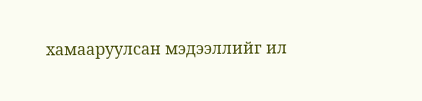хамааруулсан мэдээллийг ил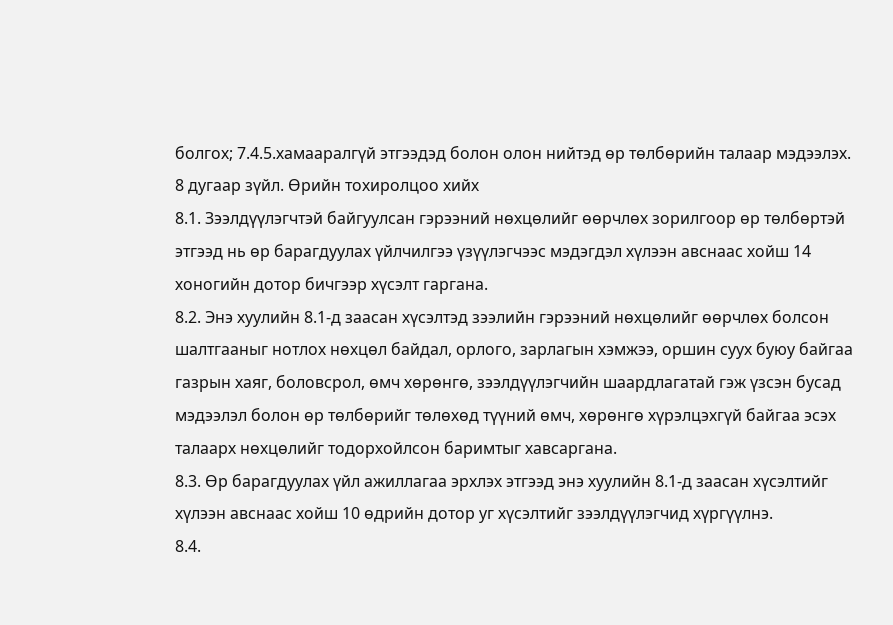болгох; 7.4.5.хамааралгүй этгээдэд болон олон нийтэд өр төлбөрийн талаар мэдээлэх.
8 дугаар зүйл. Өрийн тохиролцоо хийх
8.1. Зээлдүүлэгчтэй байгуулсан гэрээний нөхцөлийг өөрчлөх зорилгоор өр төлбөртэй этгээд нь өр барагдуулах үйлчилгээ үзүүлэгчээс мэдэгдэл хүлээн авснаас хойш 14 хоногийн дотор бичгээр хүсэлт гаргана.
8.2. Энэ хуулийн 8.1-д заасан хүсэлтэд зээлийн гэрээний нөхцөлийг өөрчлөх болсон шалтгааныг нотлох нөхцөл байдал, орлого, зарлагын хэмжээ, оршин суух буюу байгаа газрын хаяг, боловсрол, өмч хөрөнгө, зээлдүүлэгчийн шаардлагатай гэж үзсэн бусад мэдээлэл болон өр төлбөрийг төлөхөд түүний өмч, хөрөнгө хүрэлцэхгүй байгаа эсэх талаарх нөхцөлийг тодорхойлсон баримтыг хавсаргана.
8.3. Өр барагдуулах үйл ажиллагаа эрхлэх этгээд энэ хуулийн 8.1-д заасан хүсэлтийг хүлээн авснаас хойш 10 өдрийн дотор уг хүсэлтийг зээлдүүлэгчид хүргүүлнэ.
8.4.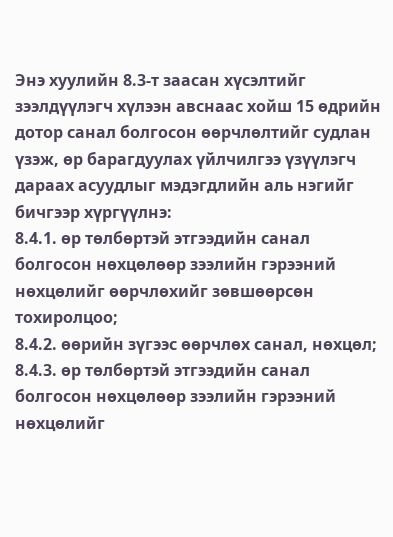Энэ хуулийн 8.3-т заасан хүсэлтийг зээлдүүлэгч хүлээн авснаас хойш 15 өдрийн дотор санал болгосон өөрчлөлтийг судлан үзэж, өр барагдуулах үйлчилгээ үзүүлэгч дараах асуудлыг мэдэгдлийн аль нэгийг бичгээр хүргүүлнэ:
8.4.1. өр төлбөртэй этгээдийн санал болгосон нөхцөлөөр зээлийн гэрээний нөхцөлийг өөрчлөхийг зөвшөөрсөн тохиролцоо;
8.4.2. өөрийн зүгээс өөрчлөх санал, нөхцөл;
8.4.3. өр төлбөртэй этгээдийн санал болгосон нөхцөлөөр зээлийн гэрээний нөхцөлийг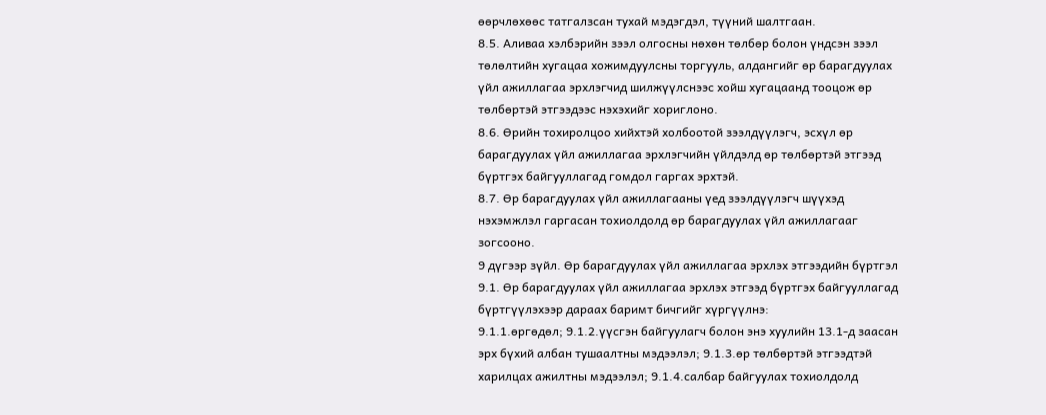өөрчлөхөөс татгалзсан тухай мэдэгдэл, түүний шалтгаан.
8.5. Аливаа хэлбэрийн зээл олгосны нөхөн төлбөр болон үндсэн зээл төлөлтийн хугацаа хожимдуулсны торгууль, алдангийг өр барагдуулах үйл ажиллагаа эрхлэгчид шилжүүлснээс хойш хугацаанд тооцож өр төлбөртэй этгээдээс нэхэхийг хориглоно.
8.6. Өрийн тохиролцоо хийхтэй холбоотой зээлдүүлэгч, эсхүл өр барагдуулах үйл ажиллагаа эрхлэгчийн үйлдэлд өр төлбөртэй этгээд бүртгэх байгууллагад гомдол гаргах эрхтэй.
8.7. Өр барагдуулах үйл ажиллагааны үед зээлдүүлэгч шүүхэд нэхэмжлэл гаргасан тохиолдолд өр барагдуулах үйл ажиллагааг зогсооно.
9 дүгээр зүйл. Өр барагдуулах үйл ажиллагаа эрхлэх этгээдийн бүртгэл
9.1. Өр барагдуулах үйл ажиллагаа эрхлэх этгээд бүртгэх байгууллагад бүртгүүлэхээр дараах баримт бичгийг хүргүүлнэ:
9.1.1.өргөдөл; 9.1.2.үүсгэн байгуулагч болон энэ хуулийн 13.1-д заасан эрх бүхий албан тушаалтны мэдээлэл; 9.1.3.өр төлбөртэй этгээдтэй харилцах ажилтны мэдээлэл; 9.1.4.салбар байгуулах тохиолдолд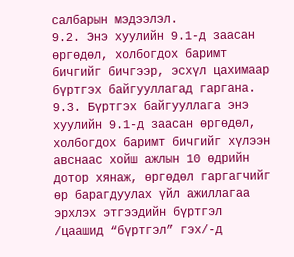салбарын мэдээлэл.
9.2. Энэ хуулийн 9.1-д заасан өргөдөл, холбогдох баримт бичгийг бичгээр, эсхүл цахимаар бүртгэх байгууллагад гаргана.
9.3. Бүртгэх байгууллага энэ хуулийн 9.1-д заасан өргөдөл, холбогдох баримт бичгийг хүлээн авснаас хойш ажлын 10 өдрийн дотор хянаж, өргөдөл гаргагчийг өр барагдуулах үйл ажиллагаа эрхлэх этгээдийн бүртгэл /цаашид “бүртгэл” гэх/-д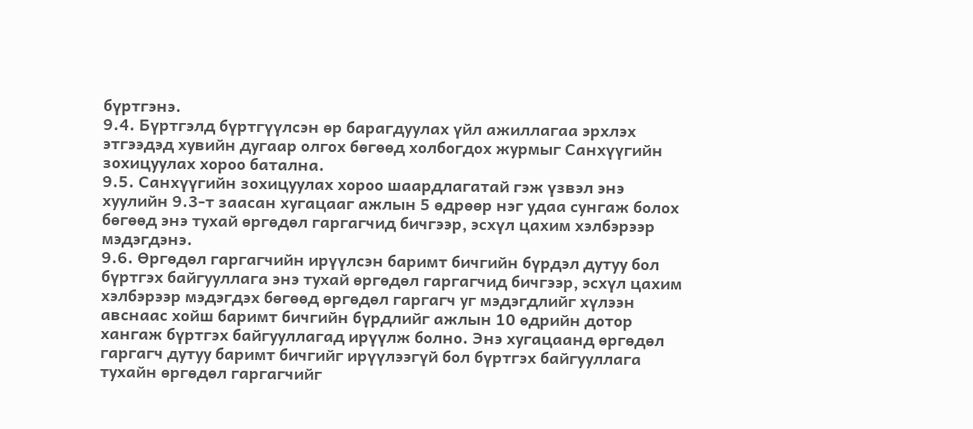бүртгэнэ.
9.4. Бүртгэлд бүртгүүлсэн өр барагдуулах үйл ажиллагаа эрхлэх этгээдэд хувийн дугаар олгох бөгөөд холбогдох журмыг Санхүүгийн зохицуулах хороо батална.
9.5. Санхүүгийн зохицуулах хороо шаардлагатай гэж үзвэл энэ хуулийн 9.3-т заасан хугацааг ажлын 5 өдрөөр нэг удаа сунгаж болох бөгөөд энэ тухай өргөдөл гаргагчид бичгээр, эсхүл цахим хэлбэрээр мэдэгдэнэ.
9.6. Өргөдөл гаргагчийн ирүүлсэн баримт бичгийн бүрдэл дутуу бол бүртгэх байгууллага энэ тухай өргөдөл гаргагчид бичгээр, эсхүл цахим хэлбэрээр мэдэгдэх бөгөөд өргөдөл гаргагч уг мэдэгдлийг хүлээн авснаас хойш баримт бичгийн бүрдлийг ажлын 10 өдрийн дотор хангаж бүртгэх байгууллагад ирүүлж болно. Энэ хугацаанд өргөдөл гаргагч дутуу баримт бичгийг ирүүлээгүй бол бүртгэх байгууллага тухайн өргөдөл гаргагчийг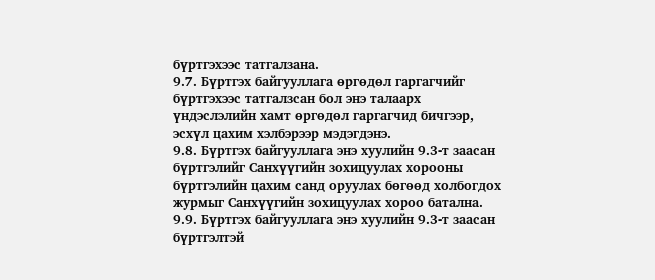бүртгэхээс татгалзана.
9.7. Бүртгэх байгууллага өргөдөл гаргагчийг бүртгэхээс татгалзсан бол энэ талаарх үндэслэлийн хамт өргөдөл гаргагчид бичгээр, эсхүл цахим хэлбэрээр мэдэгдэнэ.
9.8. Бүртгэх байгууллага энэ хуулийн 9.3-т заасан бүртгэлийг Санхүүгийн зохицуулах хорооны бүртгэлийн цахим санд оруулах бөгөөд холбогдох журмыг Санхүүгийн зохицуулах хороо батална.
9.9. Бүртгэх байгууллага энэ хуулийн 9.3-т заасан бүртгэлтэй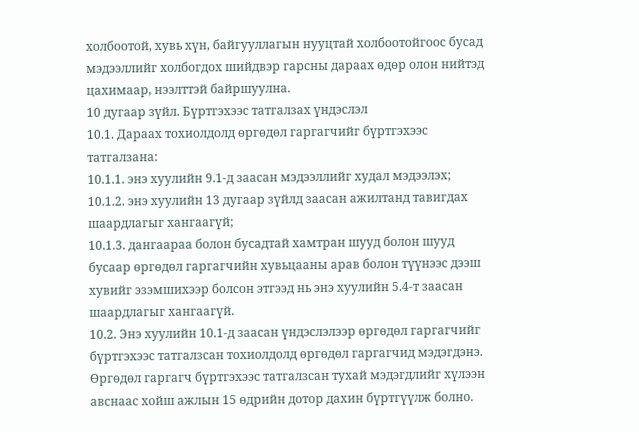холбоотой, хувь хүн, байгууллагын нууцтай холбоотойгоос бусад мэдээллийг холбогдох шийдвэр гарсны дараах өдөр олон нийтэд цахимаар, нээлттэй байршуулна.
10 дугаар зүйл. Бүртгэхээс татгалзах үндэслэл
10.1. Дараах тохиолдолд өргөдөл гаргагчийг бүртгэхээс татгалзана:
10.1.1. энэ хуулийн 9.1-д заасан мэдээллийг худал мэдээлэх;
10.1.2. энэ хуулийн 13 дугаар зүйлд заасан ажилтанд тавигдах шаардлагыг хангаагүй;
10.1.3. дангаараа болон бусадтай хамтран шууд болон шууд бусаар өргөдөл гаргагчийн хувьцааны арав болон түүнээс дээш хувийг эзэмшихээр болсон этгээд нь энэ хуулийн 5.4-т заасан шаардлагыг хангаагүй.
10.2. Энэ хуулийн 10.1-д заасан үндэслэлээр өргөдөл гаргагчийг бүртгэхээс татгалзсан тохиолдолд өргөдөл гаргагчид мэдэгдэнэ. Өргөдөл гаргагч бүртгэхээс татгалзсан тухай мэдэгдлийг хүлээн авснаас хойш ажлын 15 өдрийн дотор дахин бүртгүүлж болно.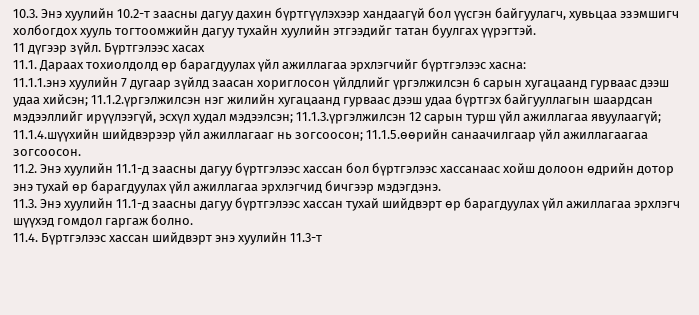10.3. Энэ хуулийн 10.2-т заасны дагуу дахин бүртгүүлэхээр хандаагүй бол үүсгэн байгуулагч, хувьцаа эзэмшигч холбогдох хууль тогтоомжийн дагуу тухайн хуулийн этгээдийг татан буулгах үүрэгтэй.
11 дүгээр зүйл. Бүртгэлээс хасах
11.1. Дараах тохиолдолд өр барагдуулах үйл ажиллагаа эрхлэгчийг бүртгэлээс хасна:
11.1.1.энэ хуулийн 7 дугаар зүйлд заасан хориглосон үйлдлийг үргэлжилсэн 6 сарын хугацаанд гурваас дээш удаа хийсэн; 11.1.2.үргэлжилсэн нэг жилийн хугацаанд гурваас дээш удаа бүртгэх байгууллагын шаардсан мэдээллийг ирүүлээгүй, эсхүл худал мэдээлсэн; 11.1.3.үргэлжилсэн 12 сарын турш үйл ажиллагаа явуулаагүй; 11.1.4.шүүхийн шийдвэрээр үйл ажиллагааг нь зогсоосон; 11.1.5.өөрийн санаачилгаар үйл ажиллагаагаа зогсоосон.
11.2. Энэ хуулийн 11.1-д заасны дагуу бүртгэлээс хассан бол бүртгэлээс хассанаас хойш долоон өдрийн дотор энэ тухай өр барагдуулах үйл ажиллагаа эрхлэгчид бичгээр мэдэгдэнэ.
11.3. Энэ хуулийн 11.1-д заасны дагуу бүртгэлээс хассан тухай шийдвэрт өр барагдуулах үйл ажиллагаа эрхлэгч шүүхэд гомдол гаргаж болно.
11.4. Бүртгэлээс хассан шийдвэрт энэ хуулийн 11.3-т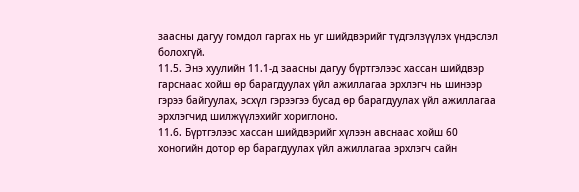заасны дагуу гомдол гаргах нь уг шийдвэрийг түдгэлзүүлэх үндэслэл болохгүй.
11.5. Энэ хуулийн 11.1-д заасны дагуу бүртгэлээс хассан шийдвэр гарснаас хойш өр барагдуулах үйл ажиллагаа эрхлэгч нь шинээр гэрээ байгуулах, эсхүл гэрээгээ бусад өр барагдуулах үйл ажиллагаа эрхлэгчид шилжүүлэхийг хориглоно.
11.6. Бүртгэлээс хассан шийдвэрийг хүлээн авснаас хойш 60 хоногийн дотор өр барагдуулах үйл ажиллагаа эрхлэгч сайн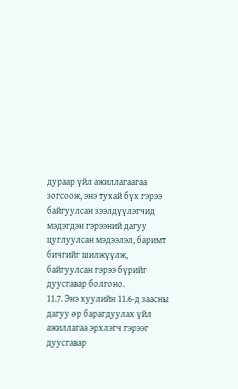дураар үйл ажиллагаагаа зогсоож, энэ тухай бүх гэрээ байгуулсан зээлдүүлэгчид мэдэгдэн гэрээний дагуу цуглуулсан мэдээлэл, баримт бичгийг шилжүүлж, байгуулсан гэрээ бүрийг дуусгавар болгоно.
11.7. Энэ хуулийн 11.6-д заасны дагуу өр барагдуулах үйл ажиллагаа эрхлэгч гэрээг дуусгавар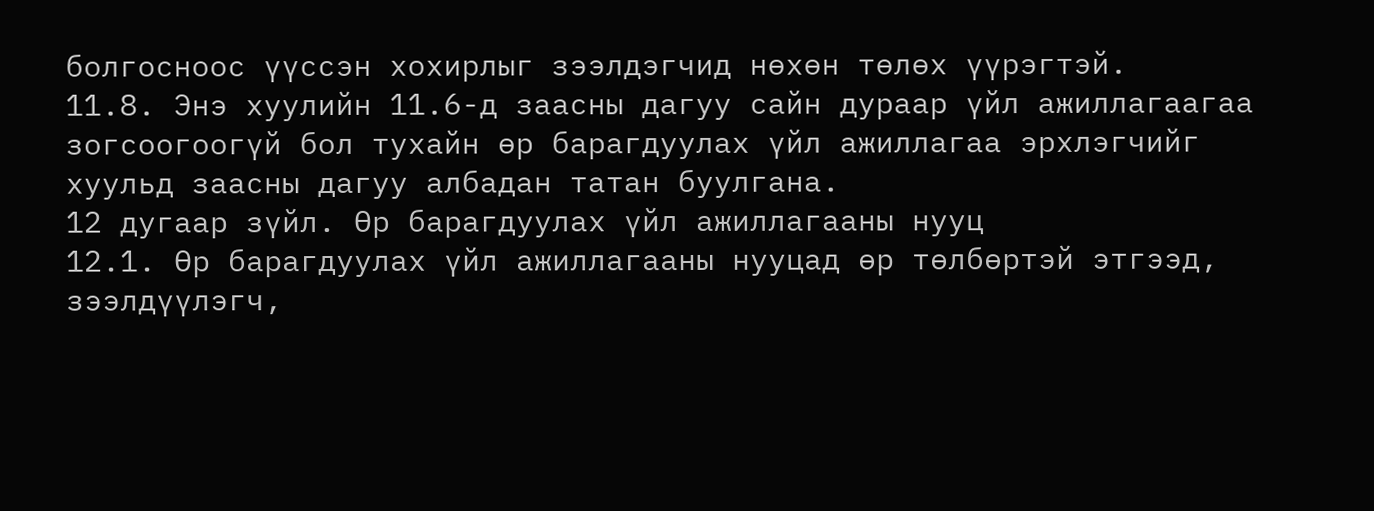болгосноос үүссэн хохирлыг зээлдэгчид нөхөн төлөх үүрэгтэй.
11.8. Энэ хуулийн 11.6-д заасны дагуу сайн дураар үйл ажиллагаагаа зогсоогоогүй бол тухайн өр барагдуулах үйл ажиллагаа эрхлэгчийг хуульд заасны дагуу албадан татан буулгана.
12 дугаар зүйл. Өр барагдуулах үйл ажиллагааны нууц
12.1. Өр барагдуулах үйл ажиллагааны нууцад өр төлбөртэй этгээд, зээлдүүлэгч,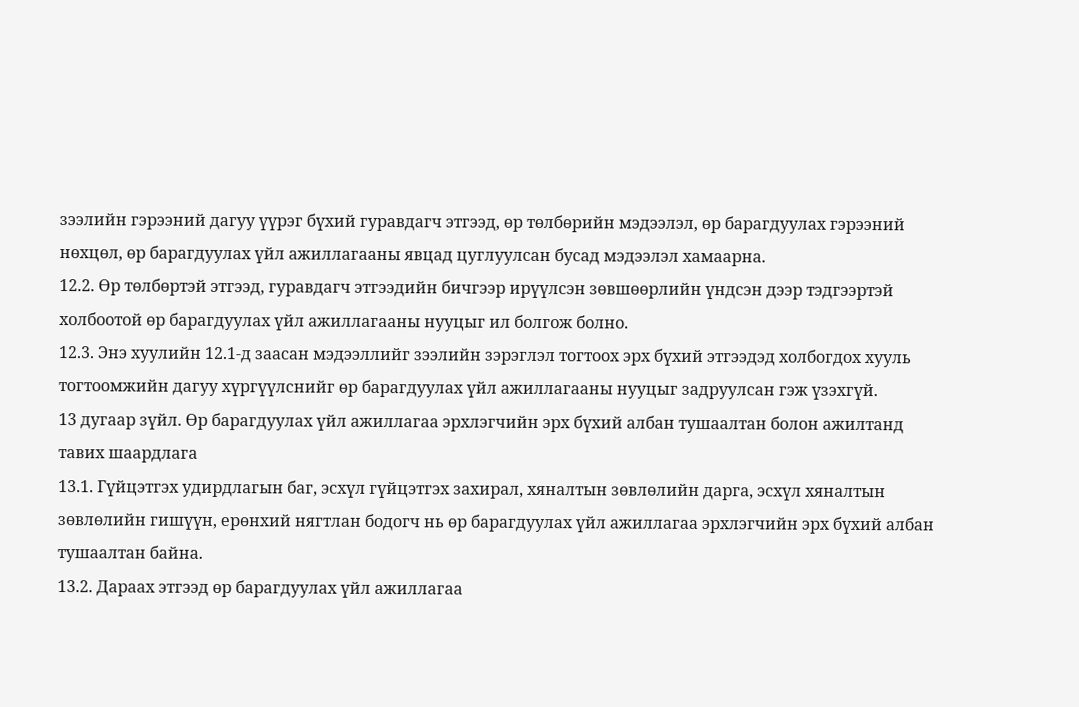зээлийн гэрээний дагуу үүрэг бүхий гуравдагч этгээд, өр төлбөрийн мэдээлэл, өр барагдуулах гэрээний нөхцөл, өр барагдуулах үйл ажиллагааны явцад цуглуулсан бусад мэдээлэл хамаарна.
12.2. Өр төлбөртэй этгээд, гуравдагч этгээдийн бичгээр ирүүлсэн зөвшөөрлийн үндсэн дээр тэдгээртэй холбоотой өр барагдуулах үйл ажиллагааны нууцыг ил болгож болно.
12.3. Энэ хуулийн 12.1-д заасан мэдээллийг зээлийн зэрэглэл тогтоох эрх бүхий этгээдэд холбогдох хууль тогтоомжийн дагуу хүргүүлснийг өр барагдуулах үйл ажиллагааны нууцыг задруулсан гэж үзэхгүй.
13 дугаар зүйл. Өр барагдуулах үйл ажиллагаа эрхлэгчийн эрх бүхий албан тушаалтан болон ажилтанд тавих шаардлага
13.1. Гүйцэтгэх удирдлагын баг, эсхүл гүйцэтгэх захирал, хяналтын зөвлөлийн дарга, эсхүл хяналтын зөвлөлийн гишүүн, ерөнхий нягтлан бодогч нь өр барагдуулах үйл ажиллагаа эрхлэгчийн эрх бүхий албан тушаалтан байна.
13.2. Дараах этгээд өр барагдуулах үйл ажиллагаа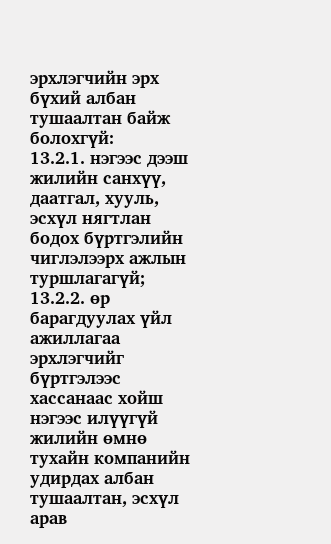эрхлэгчийн эрх бүхий албан тушаалтан байж болохгүй:
13.2.1. нэгээс дээш жилийн санхүү, даатгал, хууль, эсхүл нягтлан бодох бүртгэлийн чиглэлээрх ажлын туршлагагүй;
13.2.2. өр барагдуулах үйл ажиллагаа эрхлэгчийг бүртгэлээс хассанаас хойш нэгээс илүүгүй жилийн өмнө тухайн компанийн удирдах албан тушаалтан, эсхүл арав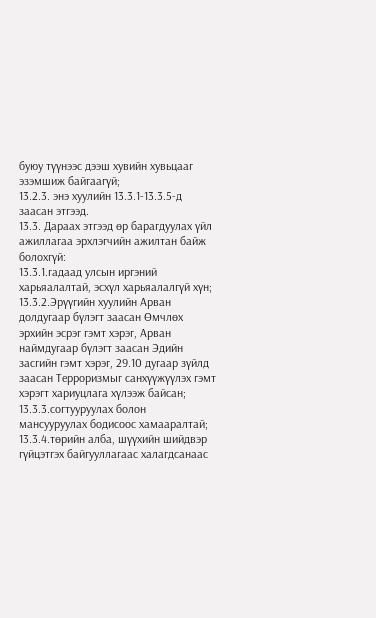буюу түүнээс дээш хувийн хувьцааг эзэмшиж байгаагүй;
13.2.3. энэ хуулийн 13.3.1-13.3.5-д заасан этгээд.
13.3. Дараах этгээд өр барагдуулах үйл ажиллагаа эрхлэгчийн ажилтан байж болохгүй:
13.3.1.гадаад улсын иргэний харьяалалтай, эсхүл харьяалалгүй хүн; 13.3.2.Эрүүгийн хуулийн Арван долдугаар бүлэгт заасан Өмчлөх эрхийн эсрэг гэмт хэрэг, Арван наймдугаар бүлэгт заасан Эдийн засгийн гэмт хэрэг, 29.10 дугаар зүйлд заасан Терроризмыг санхүүжүүлэх гэмт хэрэгт хариуцлага хүлээж байсан; 13.3.3.согтууруулах болон мансууруулах бодисоос хамааралтай; 13.3.4.төрийн алба, шүүхийн шийдвэр гүйцэтгэх байгууллагаас халагдсанаас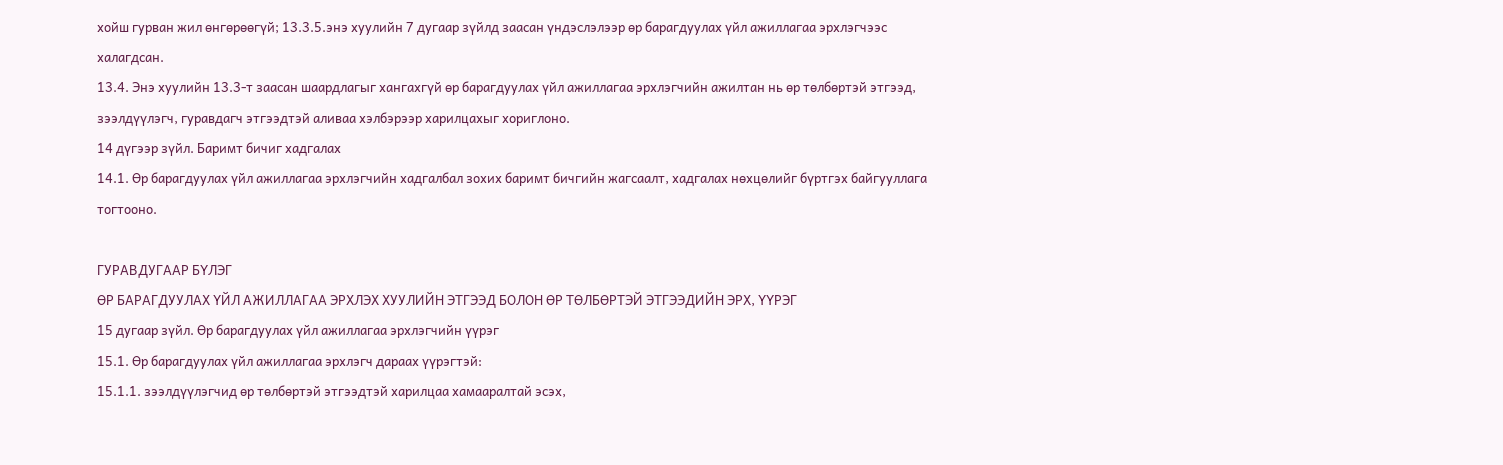хойш гурван жил өнгөрөөгүй; 13.3.5.энэ хуулийн 7 дугаар зүйлд заасан үндэслэлээр өр барагдуулах үйл ажиллагаа эрхлэгчээс халагдсан.
13.4. Энэ хуулийн 13.3-т заасан шаардлагыг хангахгүй өр барагдуулах үйл ажиллагаа эрхлэгчийн ажилтан нь өр төлбөртэй этгээд, зээлдүүлэгч, гуравдагч этгээдтэй аливаа хэлбэрээр харилцахыг хориглоно.
14 дүгээр зүйл. Баримт бичиг хадгалах
14.1. Өр барагдуулах үйл ажиллагаа эрхлэгчийн хадгалбал зохих баримт бичгийн жагсаалт, хадгалах нөхцөлийг бүртгэх байгууллага тогтооно.

ГУРАВДУГААР БҮЛЭГ
ӨР БАРАГДУУЛАХ ҮЙЛ АЖИЛЛАГАА ЭРХЛЭХ ХУУЛИЙН ЭТГЭЭД БОЛОН ӨР ТӨЛБӨРТЭЙ ЭТГЭЭДИЙН ЭРХ, ҮҮРЭГ
15 дугаар зүйл. Өр барагдуулах үйл ажиллагаа эрхлэгчийн үүрэг
15.1. Өр барагдуулах үйл ажиллагаа эрхлэгч дараах үүрэгтэй:
15.1.1. зээлдүүлэгчид өр төлбөртэй этгээдтэй харилцаа хамааралтай эсэх,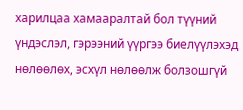харилцаа хамааралтай бол түүний үндэслэл, гэрээний үүргээ биелүүлэхэд нөлөөлөх, эсхүл нөлөөлж болзошгүй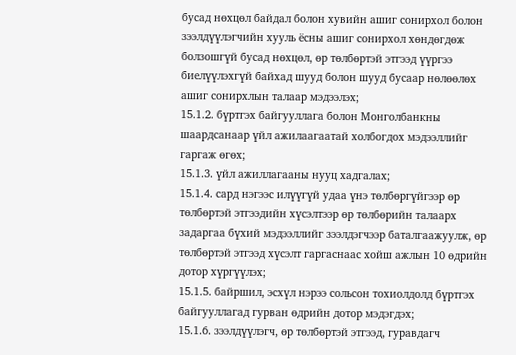бусад нөхцөл байдал болон хувийн ашиг сонирхол болон зээлдүүлэгчийн хууль ёсны ашиг сонирхол хөндөгдөж болзошгүй бусад нөхцөл, өр төлбөртэй этгээд үүргээ биелүүлэхгүй байхад шууд болон шууд бусаар нөлөөлөх ашиг сонирхлын талаар мэдээлэх;
15.1.2. бүртгэх байгууллага болон Монголбанкны шаардсанаар үйл ажилаагаатай холбогдох мэдээллийг гаргаж өгөх;
15.1.3. үйл ажиллагааны нууц хадгалах;
15.1.4. сард нэгээс илүүгүй удаа үнэ төлбөргүйгээр өр төлбөртэй этгээдийн хүсэлтээр өр төлбөрийн талаарх задаргаа бүхий мэдээллийг зээлдэгчээр баталгаажуулж, өр төлбөртэй этгээд хүсэлт гаргаснаас хойш ажлын 10 өдрийн дотор хүргүүлэх;
15.1.5. байршил, эсхүл нэрээ сольсон тохиолдолд бүртгэх байгууллагад гурван өдрийн дотор мэдэгдэх;
15.1.6. зээлдүүлэгч, өр төлбөртэй этгээд, гуравдагч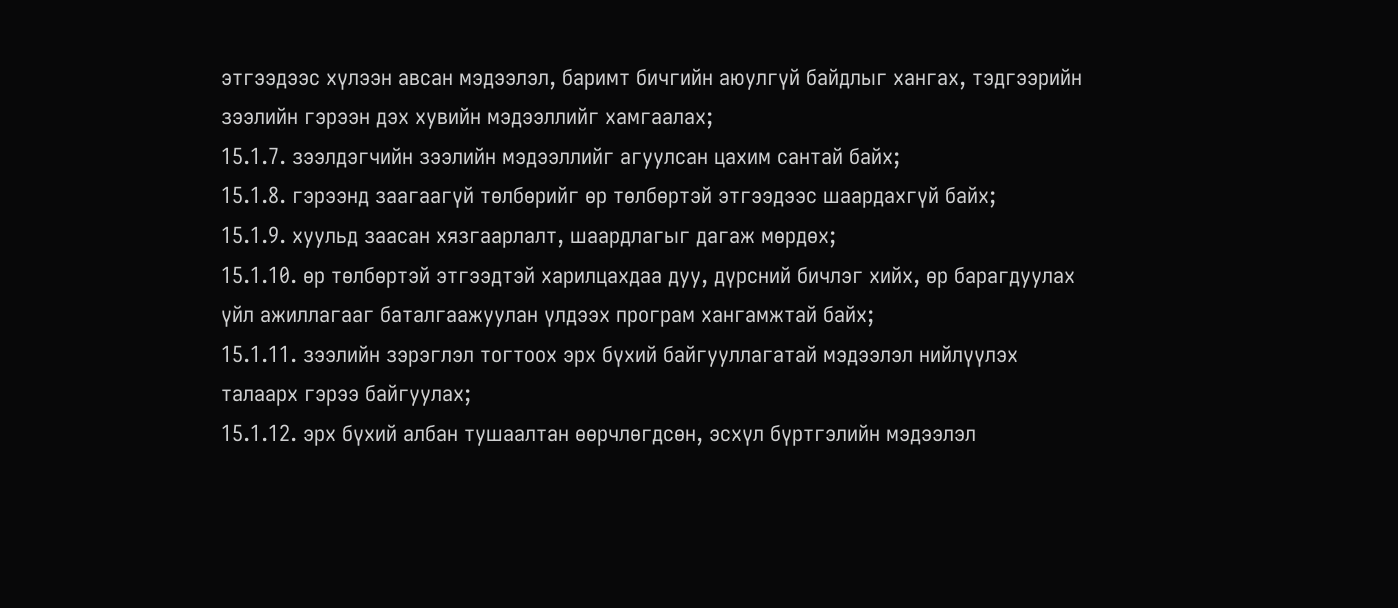этгээдээс хүлээн авсан мэдээлэл, баримт бичгийн аюулгүй байдлыг хангах, тэдгээрийн зээлийн гэрээн дэх хувийн мэдээллийг хамгаалах;
15.1.7. зээлдэгчийн зээлийн мэдээллийг агуулсан цахим сантай байх;
15.1.8. гэрээнд заагаагүй төлбөрийг өр төлбөртэй этгээдээс шаардахгүй байх;
15.1.9. хуульд заасан хязгаарлалт, шаардлагыг дагаж мөрдөх;
15.1.10. өр төлбөртэй этгээдтэй харилцахдаа дуу, дүрсний бичлэг хийх, өр барагдуулах үйл ажиллагааг баталгаажуулан үлдээх програм хангамжтай байх;
15.1.11. зээлийн зэрэглэл тогтоох эрх бүхий байгууллагатай мэдээлэл нийлүүлэх талаарх гэрээ байгуулах;
15.1.12. эрх бүхий албан тушаалтан өөрчлөгдсөн, эсхүл бүртгэлийн мэдээлэл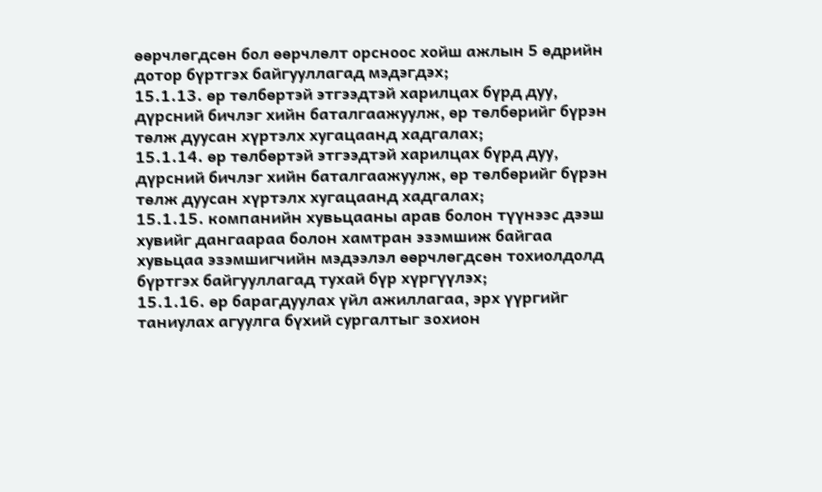өөрчлөгдсөн бол өөрчлөлт орсноос хойш ажлын 5 өдрийн дотор бүртгэх байгууллагад мэдэгдэх;
15.1.13. өр төлбөртэй этгээдтэй харилцах бүрд дуу, дүрсний бичлэг хийн баталгаажуулж, өр төлбөрийг бүрэн төлж дуусан хүртэлх хугацаанд хадгалах;
15.1.14. өр төлбөртэй этгээдтэй харилцах бүрд дуу, дүрсний бичлэг хийн баталгаажуулж, өр төлбөрийг бүрэн төлж дуусан хүртэлх хугацаанд хадгалах;
15.1.15. компанийн хувьцааны арав болон түүнээс дээш хувийг дангаараа болон хамтран эзэмшиж байгаа хувьцаа эзэмшигчийн мэдээлэл өөрчлөгдсөн тохиолдолд бүртгэх байгууллагад тухай бүр хүргүүлэх;
15.1.16. өр барагдуулах үйл ажиллагаа, эрх үүргийг таниулах агуулга бүхий сургалтыг зохион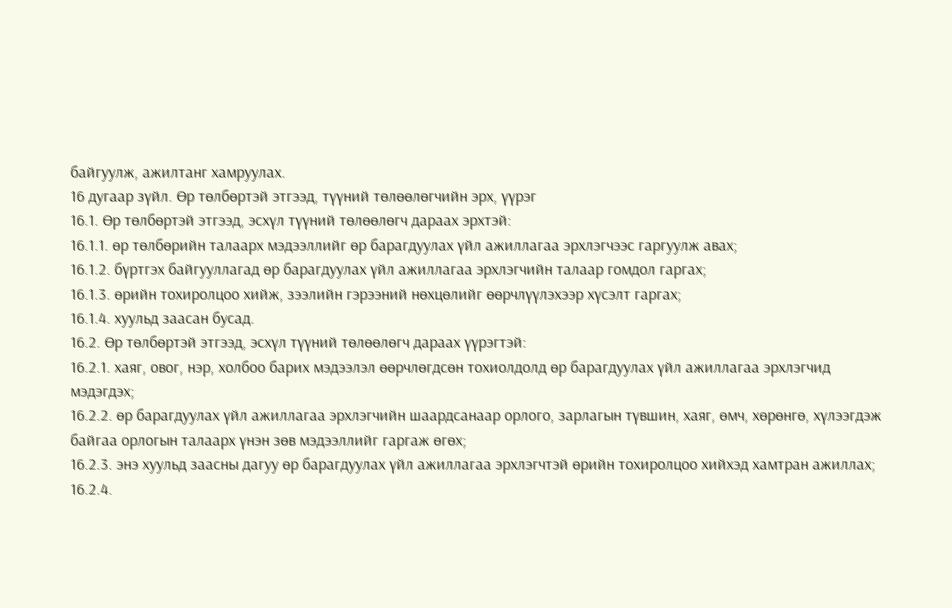байгуулж, ажилтанг хамруулах.
16 дугаар зүйл. Өр төлбөртэй этгээд, түүний төлөөлөгчийн эрх, үүрэг
16.1. Өр төлбөртэй этгээд, эсхүл түүний төлөөлөгч дараах эрхтэй:
16.1.1. өр төлбөрийн талаарх мэдээллийг өр барагдуулах үйл ажиллагаа эрхлэгчээс гаргуулж авах;
16.1.2. бүртгэх байгууллагад өр барагдуулах үйл ажиллагаа эрхлэгчийн талаар гомдол гаргах;
16.1.3. өрийн тохиролцоо хийж, зээлийн гэрээний нөхцөлийг өөрчлүүлэхээр хүсэлт гаргах;
16.1.4. хуульд заасан бусад.
16.2. Өр төлбөртэй этгээд, эсхүл түүний төлөөлөгч дараах үүрэгтэй:
16.2.1. хаяг, овог, нэр, холбоо барих мэдээлэл өөрчлөгдсөн тохиолдолд өр барагдуулах үйл ажиллагаа эрхлэгчид мэдэгдэх;
16.2.2. өр барагдуулах үйл ажиллагаа эрхлэгчийн шаардсанаар орлого, зарлагын түвшин, хаяг, өмч, хөрөнгө, хүлээгдэж байгаа орлогын талаарх үнэн зөв мэдээллийг гаргаж өгөх;
16.2.3. энэ хуульд заасны дагуу өр барагдуулах үйл ажиллагаа эрхлэгчтэй өрийн тохиролцоо хийхэд хамтран ажиллах;
16.2.4.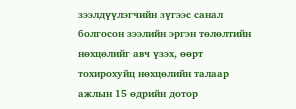зээлдүүлэгчийн зүгээс санал болгосон зээлийн эргэн төлөлтийн нөхцөлийг авч үзэх, өөрт тохирохуйц нөхцөлийн талаар ажлын 15 өдрийн дотор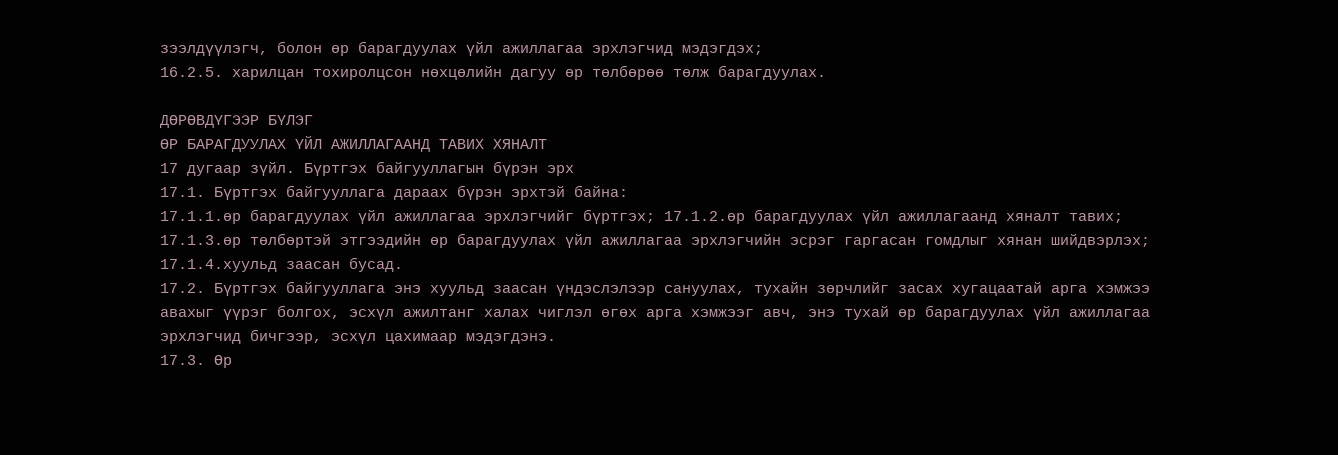зээлдүүлэгч, болон өр барагдуулах үйл ажиллагаа эрхлэгчид мэдэгдэх;
16.2.5. харилцан тохиролцсон нөхцөлийн дагуу өр төлбөрөө төлж барагдуулах.

ДӨРӨВДҮГЭЭР БҮЛЭГ
ӨР БАРАГДУУЛАХ ҮЙЛ АЖИЛЛАГААНД ТАВИХ ХЯНАЛТ
17 дугаар зүйл. Бүртгэх байгууллагын бүрэн эрх
17.1. Бүртгэх байгууллага дараах бүрэн эрхтэй байна:
17.1.1.өр барагдуулах үйл ажиллагаа эрхлэгчийг бүртгэх; 17.1.2.өр барагдуулах үйл ажиллагаанд хяналт тавих; 17.1.3.өр төлбөртэй этгээдийн өр барагдуулах үйл ажиллагаа эрхлэгчийн эсрэг гаргасан гомдлыг хянан шийдвэрлэх; 17.1.4.хуульд заасан бусад.
17.2. Бүртгэх байгууллага энэ хуульд заасан үндэслэлээр сануулах, тухайн зөрчлийг засах хугацаатай арга хэмжээ авахыг үүрэг болгох, эсхүл ажилтанг халах чиглэл өгөх арга хэмжээг авч, энэ тухай өр барагдуулах үйл ажиллагаа эрхлэгчид бичгээр, эсхүл цахимаар мэдэгдэнэ.
17.3. Өр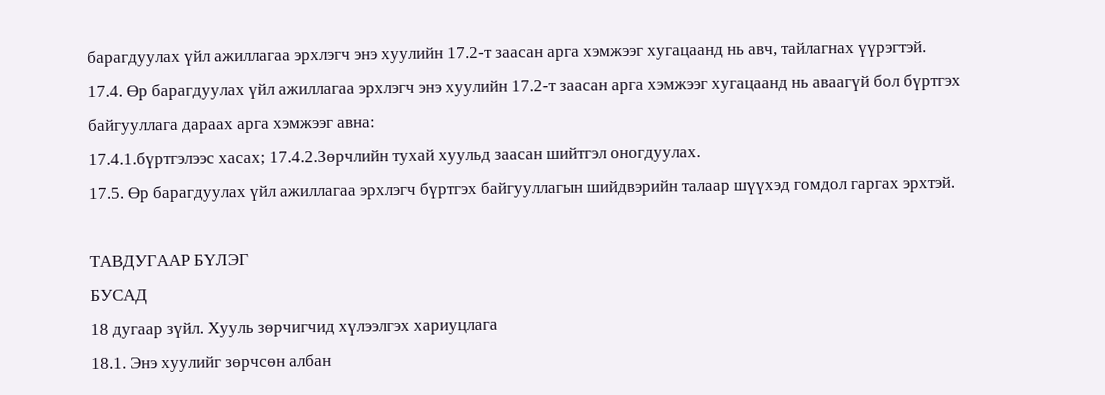барагдуулах үйл ажиллагаа эрхлэгч энэ хуулийн 17.2-т заасан арга хэмжээг хугацаанд нь авч, тайлагнах үүрэгтэй.
17.4. Өр барагдуулах үйл ажиллагаа эрхлэгч энэ хуулийн 17.2-т заасан арга хэмжээг хугацаанд нь аваагүй бол бүртгэх байгууллага дараах арга хэмжээг авна:
17.4.1.бүртгэлээс хасах; 17.4.2.Зөрчлийн тухай хуульд заасан шийтгэл оногдуулах.
17.5. Өр барагдуулах үйл ажиллагаа эрхлэгч бүртгэх байгууллагын шийдвэрийн талаар шүүхэд гомдол гаргах эрхтэй.

ТАВДУГААР БҮЛЭГ
БУСАД
18 дугаар зүйл. Хууль зөрчигчид хүлээлгэх хариуцлага
18.1. Энэ хуулийг зөрчсөн албан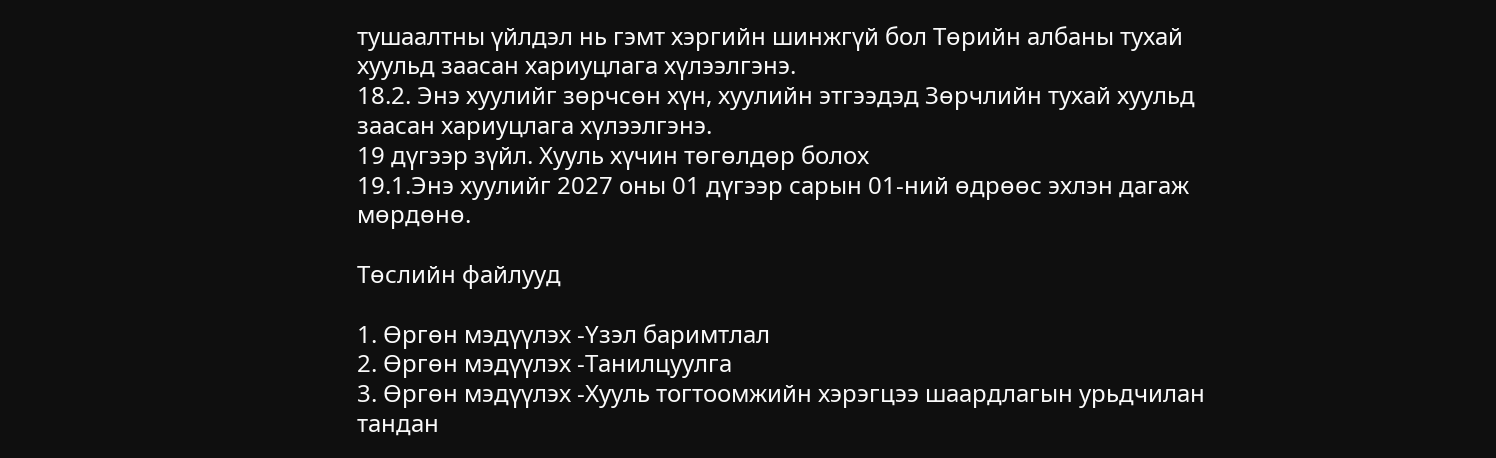тушаалтны үйлдэл нь гэмт хэргийн шинжгүй бол Төрийн албаны тухай хуульд заасан хариуцлага хүлээлгэнэ.
18.2. Энэ хуулийг зөрчсөн хүн, хуулийн этгээдэд Зөрчлийн тухай хуульд заасан хариуцлага хүлээлгэнэ.
19 дүгээр зүйл. Хууль хүчин төгөлдөр болох
19.1.Энэ хуулийг 2027 оны 01 дүгээр сарын 01-ний өдрөөс эхлэн дагаж мөрдөнө.

Төслийн файлууд

1. Өргөн мэдүүлэх -Үзэл баримтлал
2. Өргөн мэдүүлэх -Танилцуулга
3. Өргөн мэдүүлэх -Хууль тогтоомжийн хэрэгцээ шаардлагын урьдчилан тандан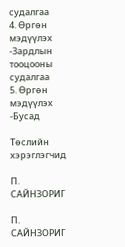судалгаа
4. Өргөн мэдүүлэх -Зардлын тооцооны судалгаа
5. Өргөн мэдүүлэх -Бусад

Төслийн хэрэглэгчид

П. САЙНЗОРИГ

П. САЙНЗОРИГ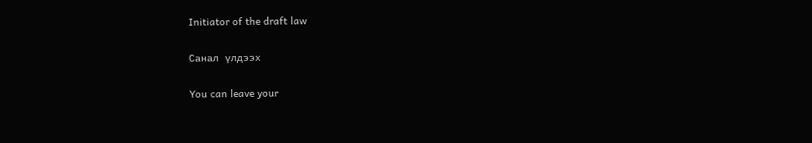Initiator of the draft law

Санал үлдээх

You can leave your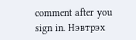comment after you sign in. Нэвтрэх